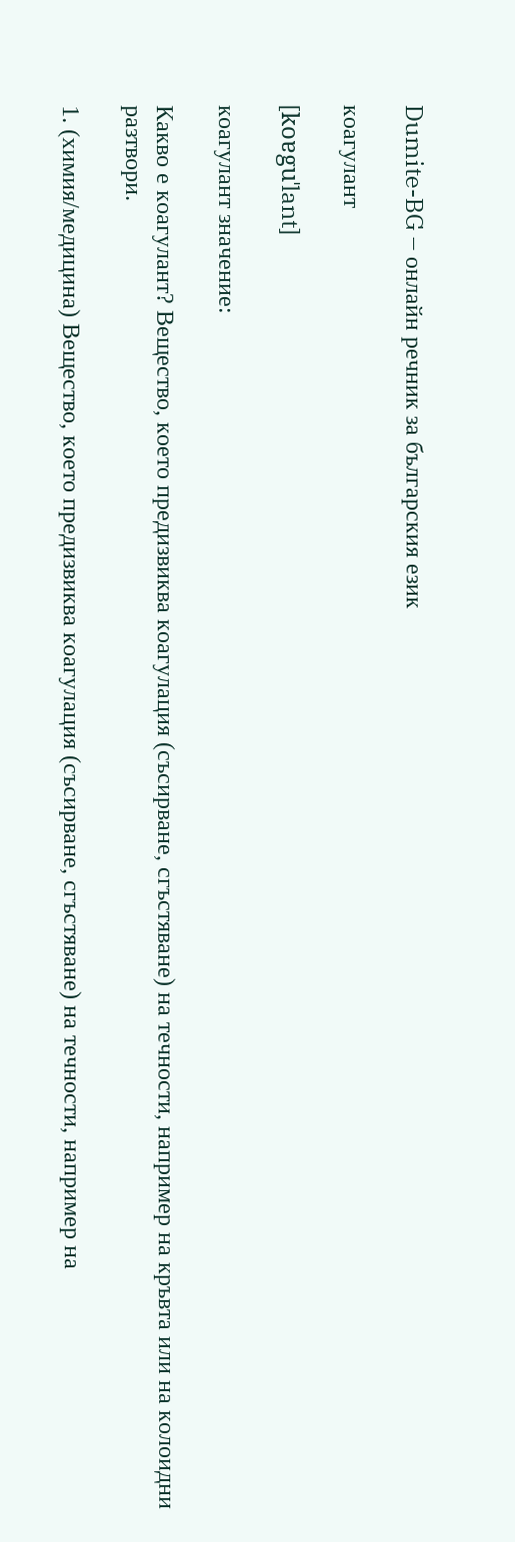Dumite-BG – онлайн речник за българския език

коагулант

[koɐguˈlant]

коагулант значение:

Какво е коагулант? Вещество, което предизвиква коагулация (съсирване, сгъстяване) на течности, например на кръвта или на колоидни разтвори.

1. (химия/медицина) Вещество, което предизвиква коагулация (съсирване, сгъстяване) на течности, например на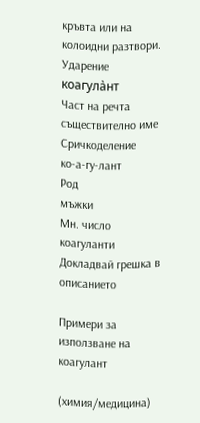кръвта или на колоидни разтвори.
Ударение
коагула̀нт
Част на речта
съществително име
Сричкоделение
ко-а-гу-лант
Род
мъжки
Мн. число
коагуланти
Докладвай грешка в описанието

Примери за използване на коагулант

(химия/медицина)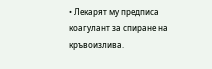• Лекарят му предписа коагулант за спиране на кръвоизлива.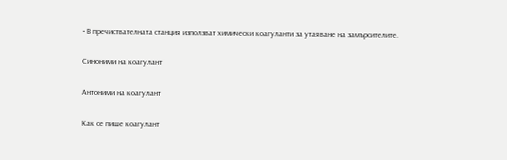• В пречиствателната станция използват химически коагуланти за утаяване на замърсителите.

Синоними на коагулант

Антоними на коагулант

Как се пише коагулант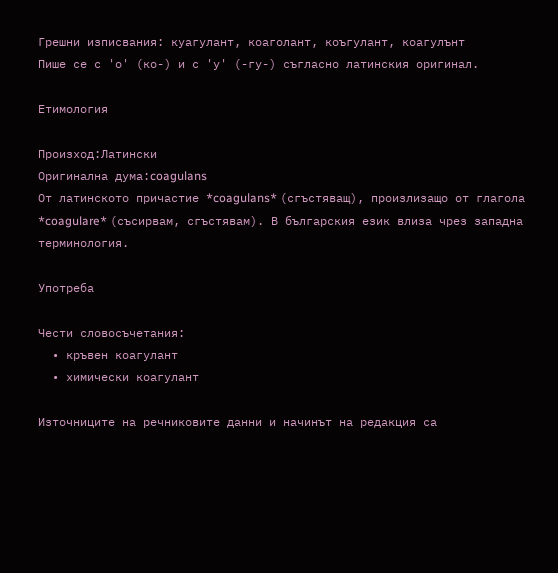Грешни изписвания: куагулант, коаголант, коъгулант, коагулънт
Пише се с 'о' (ко-) и с 'у' (-гу-) съгласно латинския оригинал.

Етимология

Произход:Латински
Оригинална дума:coagulans
От латинското причастие *coagulans* (сгъстяващ), произлизащо от глагола *coagulare* (съсирвам, сгъстявам). В българския език влиза чрез западна терминология.

Употреба

Чести словосъчетания:
  • кръвен коагулант
  • химически коагулант

Източниците на речниковите данни и начинът на редакция са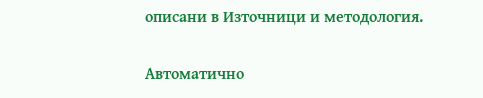описани в Източници и методология.

Автоматично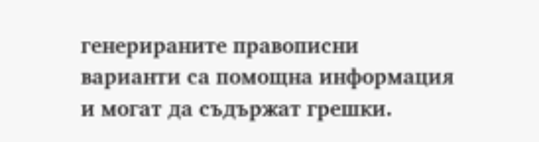генерираните правописни варианти са помощна информация и могат да съдържат грешки.